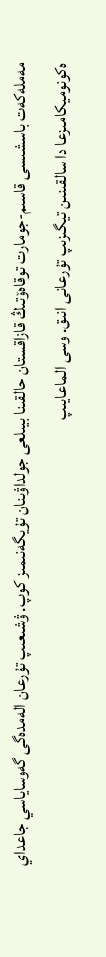مەملەكەت باسشىسى قاسىم-جومارت توقاەۆتىڭ قازاقستان حالقىنا بيىلعى جولداۋىنان تۇيگەنىمىز كوپ. ۋشىعىپ تۇرعان الەمدەگى گەوساياسي جاعداي ەكونوميكامىزعا دا سالقىنىن تيگىزىپ تۇرعانى انىق. وسى الماعايىپ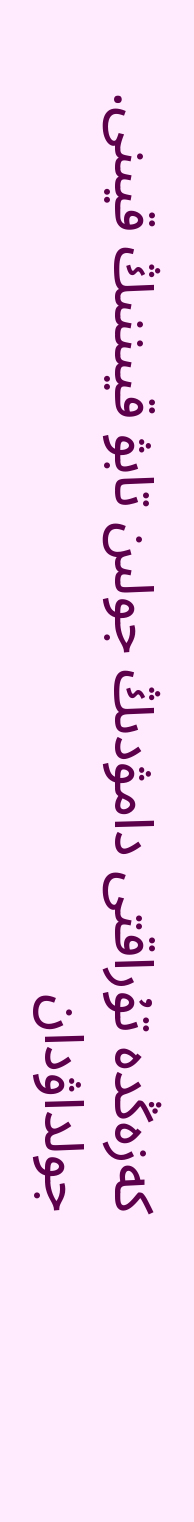كەزەڭدە تۇراقتى دامۋدىڭ جولىن تابۋ قيىننىڭ قيىنى.
جولداۋدان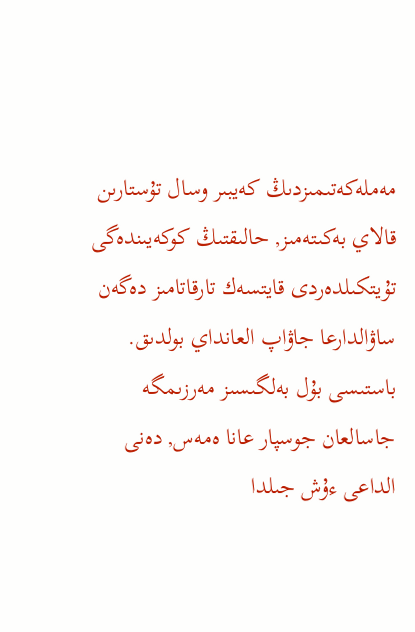مەملەكەتىمىزدىڭ كەيبىر وسال تۇستارىن قالاي بەكىتەمىز, حالىقتىڭ كوكەيىندەگى تۇيتكىلدەردى قايتسەك تارقاتامىز دەگەن ساۋالدارعا جاۋاپ العانداي بولدىق. باستىسى بۇل بەلگىسىز مەرزىمگە جاسالعان جوسپار عانا ەمەس, دەنى الداعى ءۇش جىلدا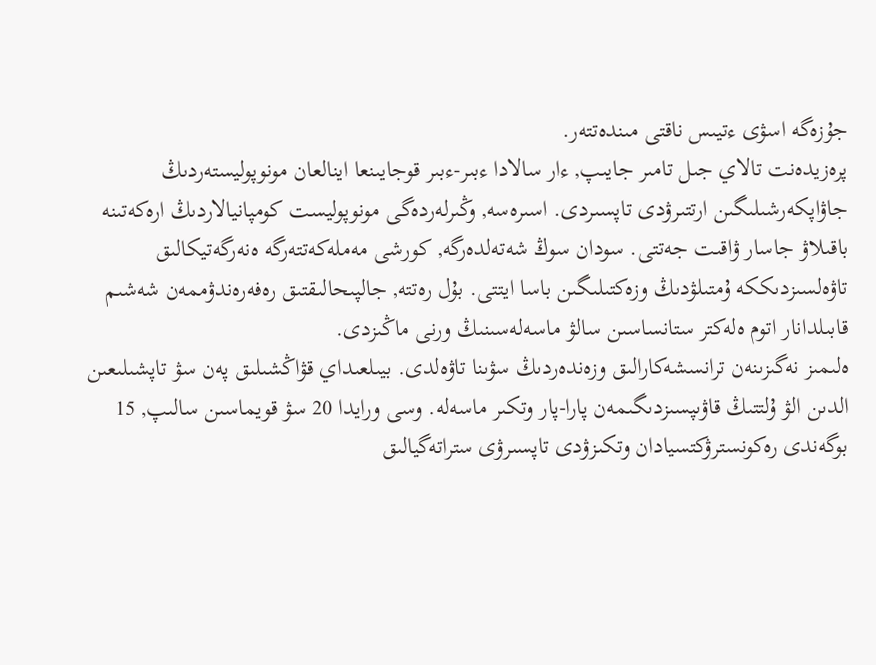جۇزەگە اسۋى ءتيىس ناقتى مىندەتتەر.
پرەزيدەنت تالاي جىل تامىر جايىپ, ءار سالادا ءبىر-ءبىر قوجايىنعا اينالعان مونوپوليستەردىڭ جاۋاپكەرشىلىگىن ارتتىرۋدى تاپسىردى. اسىرەسە, وڭىرلەردەگى مونوپوليست كومپانيالاردىڭ ارەكەتىنە باقىلاۋ جاسار ۋاقىت جەتتى. سودان سوڭ شەتەلدەرگە, كورشى مەملەكەتتەرگە ەنەرگەتيكالىق تاۋەلسىزدىككە ۇمتىلۋدىڭ وزەكتىلىگىن باسا ايتتى. بۇل رەتتە, جالپىحالىقتىق رەفەرەندۋممەن شەشىم قابىلدانار اتوم ەلەكتر ستانساسىن سالۋ ماسەلەسىنىڭ ورنى ماڭىزدى.
ەلىمىز نەگىزىنەن ترانسشەكارالىق وزەندەردىڭ سۋىنا تاۋەلدى. بيىلعىداي قۋاڭشىلىق پەن سۋ تاپشىلىعىن الدىن الۋ ۇلتتىڭ قاۋىپسىزدىگىمەن پارا-پار وتكىر ماسەلە. وسى ورايدا 20 سۋ قويماسىن سالىپ, 15 بوگەندى رەكونسترۋكتسيادان وتكىزۋدى تاپسىرۋى ستراتەگيالىق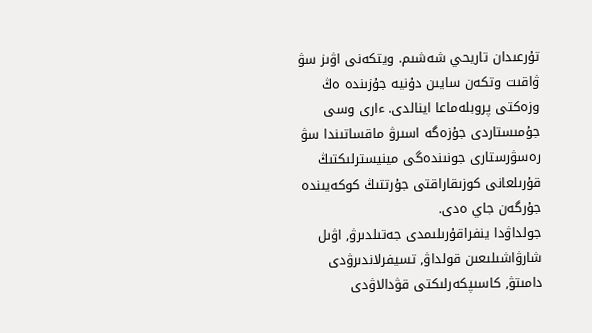تۇرعىدان تاريحي شەشىم. ويتكەنى اۋىز سۋ ۋاقىت وتكەن سايىن دۇنيە جۇزىندە ەڭ وزەكتى پروبلەماعا اينالدى. ءارى وسى جۇمىستاردى جۇزەگە اسىرۋ ماقساتىندا سۋ رەسۋرستارى جونىندەگى مينيسترلىكتىڭ قۇرىلعانى كوزىقاراقتى جۇرتتىڭ كوكەيىندە جۇرگەن جاي ەدى.
جولداۋدا ينفراقۇرىلىمدى جەتىلدىرۋ, اۋىل شارۋاشىلىعىن قولداۋ, تسيفرلاندىرۋدى دامىتۋ, كاسىپكەرلىكتى قۋدالاۋدى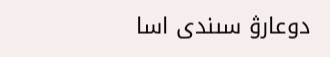دوعارۋ سىندى اسا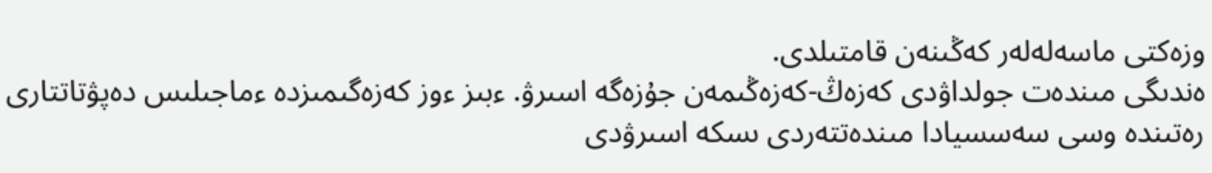وزەكتى ماسەلەلەر كەڭىنەن قامتىلدى.
ەندىگى مىندەت جولداۋدى كەزەڭ-كەزەڭىمەن جۇزەگە اسىرۋ. ءبىز ءوز كەزەگىمىزدە ءماجىلىس دەپۋتاتتارى رەتىندە وسى سەسسيادا مىندەتتەردى ىسكە اسىرۋدى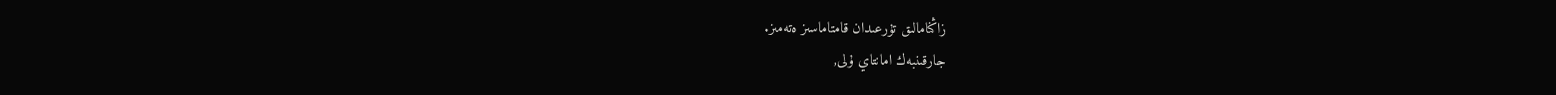زاڭنامالىق تۇرعىدان قامتاماسىز ەتەمىز.
جارقىنبەك امانتاي ۇلى,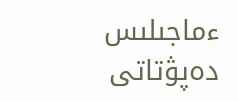ءماجىلىس دەپۋتاتى